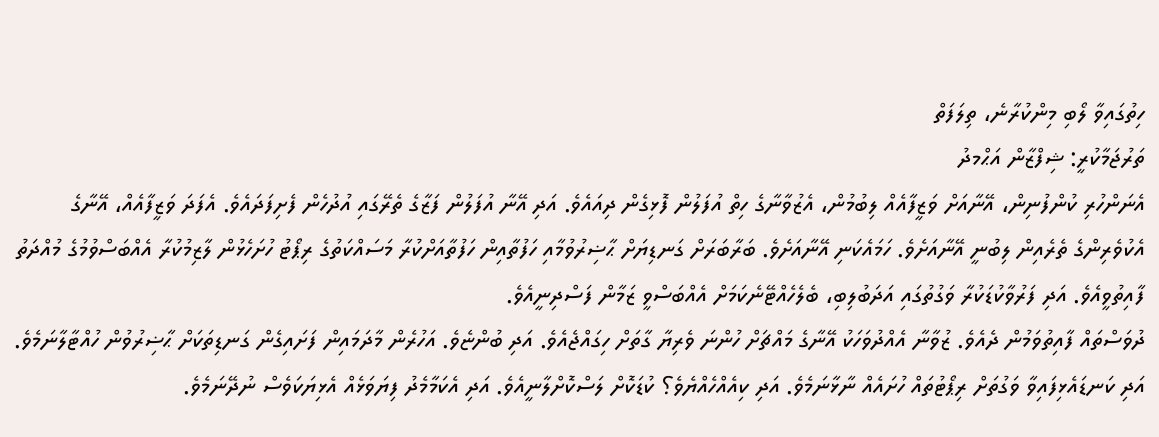ހިތުގައިވާ ލޯބި މިންކުރާނެ، ތިލަފަތް
ތަރުޖަމާކުރީ: ޝިފްޒާން އަޙްމދު
އެނަންހުރި ކުންފުނިން، އޭނާއަށް ވަޒީފާއެއް ލިބުމުން، އެޒުވާނާގެ ހިތް އުފަލުން ފޮޅިގެން ދިއައެވެ. އަދި އޭނާ އުފަލުން ފަޒާގެ ތެރޭގައި އުދުހެން ފެށިފަދައެވެ. އެފަދަ ވަޒީފާއެއް، އޭނާގެ އެކުވެރިންގެ ތެރެއިން ލިބުނީ އޭނާއަށެވެ. ހަމައެކަނި އޭނާއަށެވެ. ބަރާބަރަށް ގަނޑިޔަށް ޙާޟިރުވުމާއި ހަފުތާއިން ހަފުތާއަށްކުރާ މަސައްކަތުގެ ރިޕޯޓު ހުށަހެޅުން ލާޒިމުކުރާ އެއްބަސްވުމުގެ މުއްދަތު ފާއިތުވީއެވެ. އަދި ފަރުވާކުޑަކުރާ ވަގުތުގައި އަދަބުލިބި، ބެލެހެއްޓޭނެކަމަށް އެއްބަސްވީ ޒަމާން ފަސްދިނީއެވެ.
ދުވަސްތައް ފާއިތުވަމުން ދެއެވެ. ޒުވާނާ އެއްދުވަހަކު އޭނާގެ މައްޗަށް ހުންނަ ވެރިޔާ ގާތަށް ހިގައްޖެއެވެ. އަދި ބުންޏެވެ. އަހުރެން މާދަމައިން ފަށައިގެން ގަނޑިތަކަށް ޙާޟިރުވުން ހުއްޓާލާނަމެވެ. އަދި ކަނޑައެޅިފައިވާ ވަގުތަށް ރިޕޯޓުތައް ހުށައެއް ނާޅާނަމެވެ. އަދި ކިއެއްހެއްޔެވެ؟ ކުޑަކޮށް ލަސްކޮށްލާނީއެވެ. އަދި އެކަމާމެދު ފިޔަވަޅެއް އެޅިޔަކަވެސް ނުދޭނަމެވެ.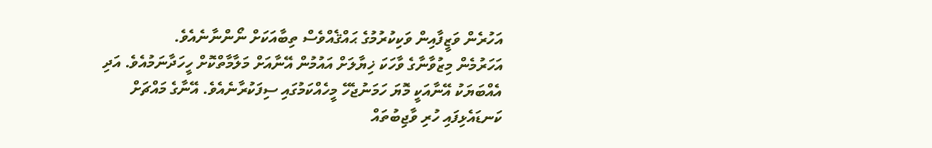އަހުރެން ވަޒީފާއިން ވަކިކުރުމުގެ ޙައްޤެއްވެސް ތިބާއަކަށް ނޯންނާނެއެވެ.
އަހަރުމެން މިޒުވާނާގެ ވާހަކަ ޚިޔާލަށް އައުމުން އޭނާއަށް މަލާމާތްކޮށް ހީހަދާނަމުއެވެ. އަދި އެއްބަޔަކު އޭނާއަކީ މޮޔަ ހަމަނުޖެހޭ މީހެއްކަމުގައި ސިފަކުރާނެއެވެ. އޭނާގެ މައްޗަށް ކަނޑައެޅިފައި ހުރި ވާޖިބުތައް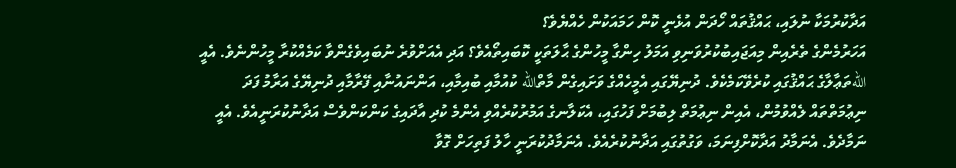އަދާކުރުމަކާ ނުލައި، ޙައްޤުތައް ހޯދަން އުޅެނީ ކޮން ހަމައަކުން ހެއްޔެވެ؟
އަހަރުމެންގެ ތެރެއިން މިއަޖައިބުކުރުވަނިވި އަމަލު ހިންގާ މީހުންގެ ޙާލަތަކީ ކޮބައިތޯއެވެ؟ އަދި އެއަށްވުރެ ނުބައިވެގެންވާ ކަމެއްކުރާ މީހުންނެވެ. އެއީ اللهތަޢާލާގެ ޙައްޤުގައި ކުރެވޭކަމެކެވެ. ދުނިޔޭގައި އެމީހެއްގެ ވަށައިގެން މާތްالله ކުއުމާއި ބުއިމާއި، އަންނައުނާއި ފޭރާމާއި ދުނިޔޭގެ އަރާމު ފަދަ ނިޢުމަތްތައް ލެއްވުމުން، އެއިން ނިޢުމަތް ލިބުމަށް ފަހުގައި، އެކަލާނގެ އަމުރުކުރެއްވި އެންމެ ކުދި އާދައިގެ ކަންކަންވެސް އަދާނުކުރަނީއެވެ. އެއީ ނަމާދެވެ. އެނަމާދު އަދާކޮށްފިނަމަ، ވަގުތުގައި އަދާނުކުރެއެވެ. އެނަމާދުކުރަނީ ހާލު ފަތިހަށް ގޮވާ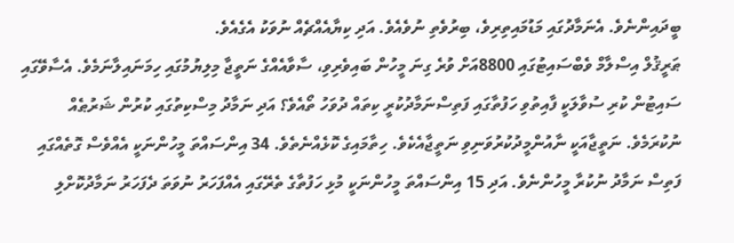ބީދައިންނެވެ. އެނަމާދުގައި މަޑުމައިތިރިވެ، ބިރުވެތި ނުވެއެވެ. އަދި ކިޔާއެއްޗެއް ނުވަކު އެގެއެވެ.
ޠަރީޤުލް އިސްލާމް ވެބްސައިޓުގައި 8800އަށް ވުރެ ގިނަ މީހުން ބައިވެރިވި، ސާވާއެއްގެ ނަތީޖާ މިލިޔުމުގައި ހިމަނައިލާނަމެވެ. އެސާވޭގައި ސައިޓުން ކުރި ސުވާލަކީ ފާއިތުވި ހަފުތާގައި ފަތިސްނަމާދުކުރީ ކިތައް ދުވަހު ތޯއެވެ؟ އަދި ނަމާދު މިސްކިތުގައި ކުރުން ޝަރުޠެއް ނުކުރަމެވެ. ނަތީޖާއަކީ ނާއުންމީދުކުރުވަނިވި ނަތީޖާއެކެވެ. ހިތާމައިގެ ކޮޅެއްނެތެވެ. 34 އިންސައްތަ މީހުންނަކީ އެއްވެސް ގޮތެއްގައި ފަތިސް ނަމާދު ނުކުރާ މީހުންނެވެ. އަދި 15 އިންސައްތަ މީހުންނަކީ މުޅި ހަފުތާގެ ތެރޭގައި އެއްފަހަރު ނުވަތަ ދެފަހަރު ނަމާދުކޮށްލި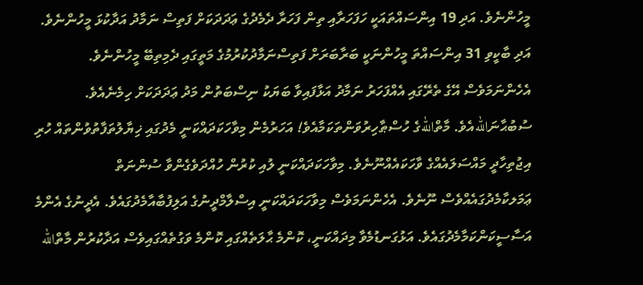މީހުންނެވެ. އަދި 19 އިންސައްތައަކީ ހަފަހަރާއި ތިން ފަހަރާ ދެމެދުގެ ޢަދަދަކަށް ފަތިސް ނަމާދު އަދާކުޅަ މީހުންނެވެ. އަދި ބާކީވި 31 އިންސައްތަ މީހުންނަކީ ބަރާބަރަށް ފަތިސްނަމާދުކުރުމުގެ މަތީގައި ދެމިތިބޭ މީހުންނެވެ. އެހެންނަމަވެސް އޭގެ ތެރޭގައި އެއްފަހަރު ނަމާދު އަޅާފައިވާ ބަޔަކު ނިސްބަތުން މަދު ޢަދަދަކަށް ހިމެނެއެވެ. ސުބުޙާނަاللهއެވެ. މާތްاللهގެ ހުސްޠާހިރުވަންތަކަމާއެވެ! އަހަރުމެން މިވާހަކަދައްކަނީ މެދުގައި ޚިޔާލުތަފާތުވުންތައް ހުރި އިޖުތިހާދީ މައްސަލައެއްގެ ވާހަކައެއްނޫނެވެ. މިވާހަކަދައްކަނީ ލުއި ކުރުން ހުއްދަވެގެންވާ ސުންނަތް ޢަމަލކާމެދުގައެއްވެސް ނޫނެވެ. އެހެންނަމަވެސް މިވާހަކަދައްކަނީ އިސްލާމްދީނުގެ އަލިފުބާއާމެދުގައެވެ. އެދީނުގެ އެންމެ އަސާސީކަންކަމާމެދުގައެވެ. އަޅުގަނޑުމެވާ މިދައްކަނީ، ކޮންމެ ޙާލަތެއްގައި ކޮންމެ ވަގުތެއްގައިވެސް އަދާކުރުން މާތްالله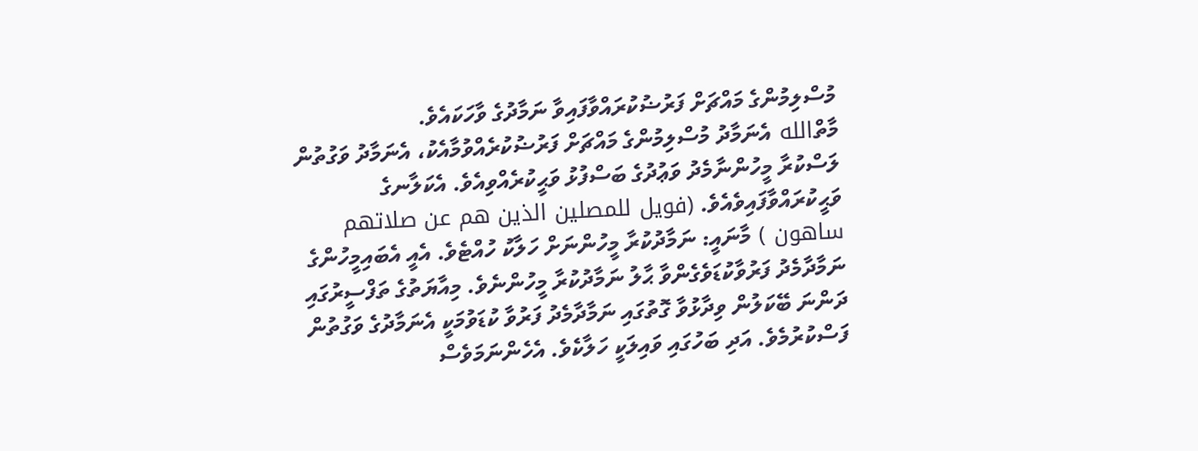މުސްލިމުންގެ މައްޗަށް ފަރުޟުކުރައްވާފައިވާ ނަމާދުގެ ވާހަކައެވެ.
މާތްالله އެނަމާދު މުސްލިމުންގެ މައްޗަށް ފަރުޟުކުރެއްވުމާއެކު، އެނަމާދު ވަގުތުން ލަސްކުރާ މީހުންނާމެދު ވަޢުދުގެ ބަސްފުޅު ވަޙީކުރެއްވިއެވެ. އެކަލާނގެ ވަޙީކުރައްވާފައިވެއެވެ. (فويل للمصلين الذين هم عن صلاتهم ساهون ) މާނައީ: ނަމާދުކުރާ މީހުންނަށް ހަލާކު ހުއްޓެވެ. އެއީ އެބައިމީހުންގެ ނަމާދާމެދު ފަރުވާކުޑަވެގެންވާ ޙާލު ނަމާދުކުރާ މީހުންނެވެ. މިއާޔަތުގެ ތަފްސީރުގައި ދަންނަ ބޭކަލުން ވިދާޅުވާ ގޮތުގައި ނަމާދާމެދު ފަރުވާ ކުޑަވުމަކީ އެނަމާދުގެ ވަގުތުން ފަސްކުރުމެވެ. އަދި ބަހުގައި ވައިލަކީ ހަލާކެވެ. އެހެންނަމަވެސް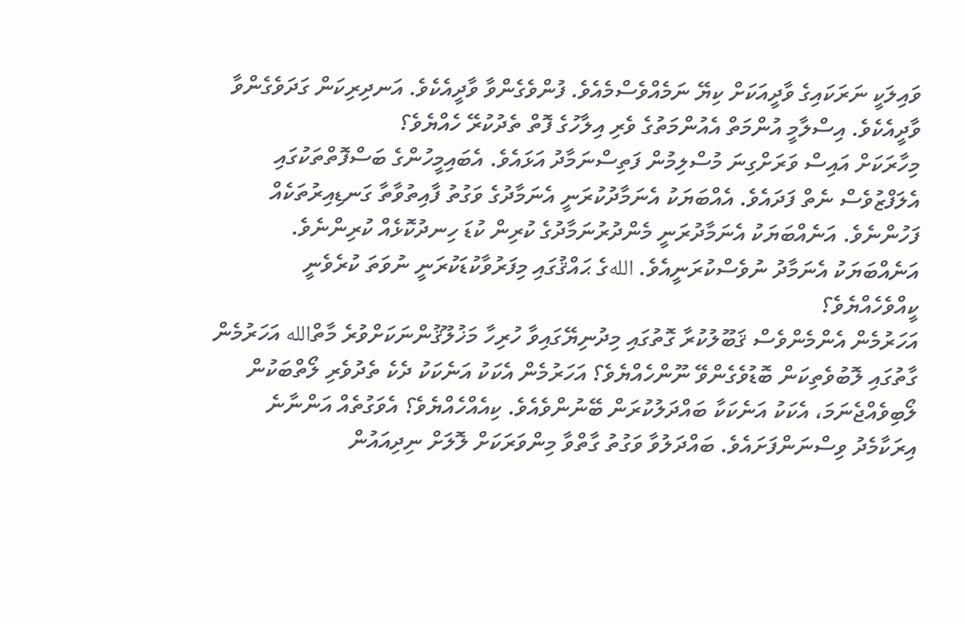ވައިލަކީ ނަރަކައިގެ ވާދީއަކަށް ކިޔޭ ނަމެއްވެސްމެއެވެ. ފުންވެގެންވާ ވާދީއެކެވެ. އަނދިރިކަން ގަދަވެގެންވާ ވާދީއެކެވެ. އިސްލާމީ އުންމަތް އެއުންމަތުގެ ވެރި އިލާހުގެ ފޮތް ތެދުކުރޭ ހެއްޔެވެ؟
މިހާރަކަށް އައިސް ވަރަށްގިނަ މުސްލިމުން ފަތިސްނަމާދު އަޅައެވެ. އެބައިމީހުންގެ ބަސްފޮތްތަކުގައި އެލަފްޒުވެސް ނެތް ފަދައެވެ. އެއްބަޔަކު އެނަމާދުކުރަނީ އެނަމާދުގެ ވަގުތު ފާއިތުވާތާ ގަނޑިއިރުތަކެއް ފަހުންނެވެ. އަނެއްބަޔަކު އެނަމާދުރަނީ މެންދުރުނަމާދުގެ ކުރިން ކުޑަ ހިނދުކޮޅެއް ކުރިންނެވެ. އަނެއްބަޔަކު އެނަމާދު ނުވެސްކުރަނީއެވެ. اللهގެ ޙައްޤުގައި މިފަރުވާކުޑަކުރަނީ ނުވަތަ ކުރެވެނީ ކީއްވެހެއްޔެވެ؟
އަހަރުމެން އެންމެންވެސް ޤަބޫލުކުރާ ގޮތުގައި މިދުނިޔޭގައިވާ ހުރިހާ މަޚުލޫޤުންނަކަށްވުރެ މާތްالله އަހަރުމެން ގާތުގައި ލޮބުވެތިކަން ބޮޑުވެގެންވޭ ނޫންހެއްޔެވެ؟ އަހަރުމެން އެކަކު އަނެކަކު ދެކެ ތެދުވެރި ލޯތްބަކުން ލޯބިވެއްޖެނަމަ، އެކަކު އަނެކަކާ ބައްދަލުކުރަން ބޭނުންވެއެވެ. ކިއެއްހެއްޔެވެ؟ އެވަގުތެއް އަންނާނެ އިރަކާމެދު ވިސްނަންފަށައެވެ. ބައްދަލުވާ ވަގުތު ގާތްވާ މިންވަރަކަށް ލޮލަށް ނިދިއައުން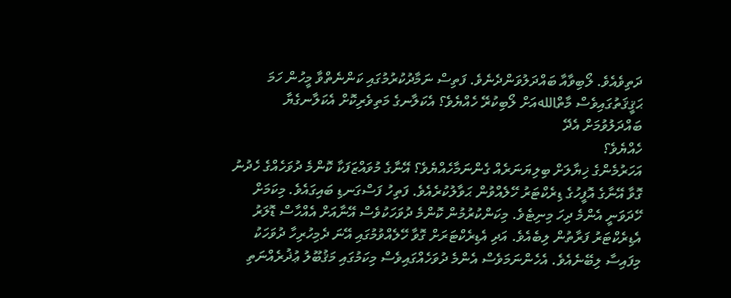ދަތިވެއެވެ. ލޯބިވާއާ ބައްދަލުވަންދެނެވެ. ފަތިސް ނަމާދުކުރުމުގައި ކަންނެތްވާ މީހުން ހަމަ ޙަޤީޤަތުގައިވެސް މާތްاللهއަށް ލޯބިކުރޭ ހެއްޔެވެ؟ އެކަލާނގެ މަތިވެރިކޮށް އެކަލާނގެޔާ ބައްދަލުވުމަށް އެދޭ
ހެއްޔެވެ؟
އަހަރުމެންގެ ޚިޔާލަށް ބިލިޔަނަރެއް ގެންނަމާހެއްޔެވެ؟ އޭނާގެ މުވައްޒަފަކާ ކޮންމެ ދުވަހެއްގެ ހެދުނު ގޮވާ އޭނާގެ އޮފީހުގެ ޑިރެކްޓަރު ހޭލެއްވުން ޙަވާލުކުރެއެވެ. ފަތިހު ފަސްގަނޑި ބައިގައެވެ. މިކަމަށް ހޭދަވަނީ އެންމެ ދިހަ މިނިޓެވެ. މިކަންކުރުމުން ކޮންމެ ދުވަހަކުވެސް އޭނާއަށް އެއްހާސް ޑޮލަރު އެޑިރެކްޓަރު ފަރާތުން ލިބެއެވެ. އަދި އެޑިރެކްޓަރަށް ގޮވާ ހޭލެއްވުމުގައި އޭނަ ދެމިހުރިހާ ދުވަހަކު މިފައިސާ ލިބޭނެއެވެ. އެހެންނަމަވެސް އެންމެ ދުވަހެއްގައިވެސް މިކަމުގައި މަޤުބޫލު ޢުޛުރެއްނަތި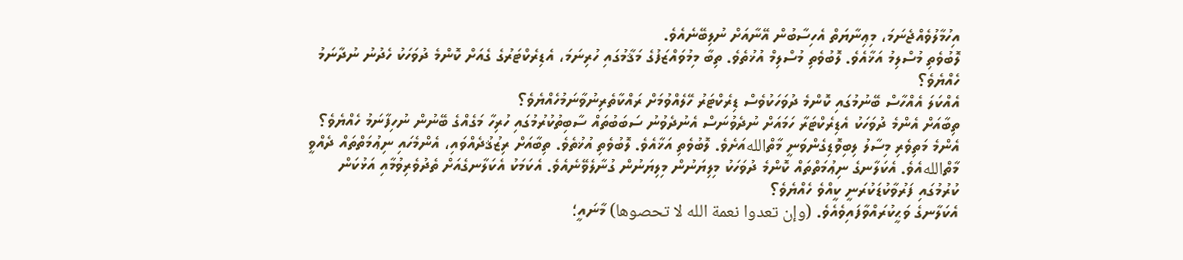އިހުމާލުވެއްޖެނަމަ، މިޢިނާޔަތް އެހިސާބުން އޭނާއަށް ނުލިބޭނެއެވެ.
ލޮބުވެތި މުސްލިމު އަޚާއެވެ. ލޮބުވެތި މުސްލިމް އުޚުތެވެ. ތިބާ މިމުވައްޒަފުގެ މަޤާމުގައި ހުރިނަމަ، އެޑިރެކްޓަރުގެ ގެއަށް ކޮންމެ ދުވަހަކު ހެދުނު ނުދާނަމު ހެއްޔެވެ؟
އެއްކަލަ އެއްހާސް ބޭނުމުގައި ކޮންމެ ދުވަހަކުވެސް ޑިރެކްޓަރު ހޭލެއްވުމަށް ރައްކާތެރިނުވާނަމުހެއްޔެވެ؟
ތިބާއަށް އެންމެ ދުވަހަކު އެޑިރެކްޓަރާ ހަމައަށް ނުދެވުނަސް އެނުދެވުނު ސަބަބުތައް ސާބިތުކުރުމުގައި ހުރިހާ މަގެއްގެ ބޭނުން ނުހިފާނަމު ހެއްޔެވެ؟
އެންމެ މަތިވެރި މިސާލު ލިބިވޮޑިގެންވަނީ މާތްاللهއަށެވެ. ލޮބުވެތި އަޚާއެވެ. ލޮބުވެތި އުޚުތެވެ. ތިބާއަށް ރިޒުޤުދެއްވައި، އެންމެހައި ނިޢުމަތްތައް ދެއްވީ މާތްاللهއެވެ. އެކަލާނގެ ނިޢުމަތްތައް ކޮންމެ ދުވަހަކު މިލިޔަނުން މިލިޔަނުން ގުނާލެވޭނެއެވެ. އެކަމަކު އެކަލާނގެއަށް ތެދުވެރިވުމާއި އަޅުކަން ކުރުމުގައި ފަރުވާކުޑަކުރަނީ ކީއްވެ ހެއްޔެވެ؟
އެކަލާނގެ ވަޙީކުރައްވާފައިވެއެވެ. (وإن تعدوا نعمة الله لا تحصوها) މާނައީ؛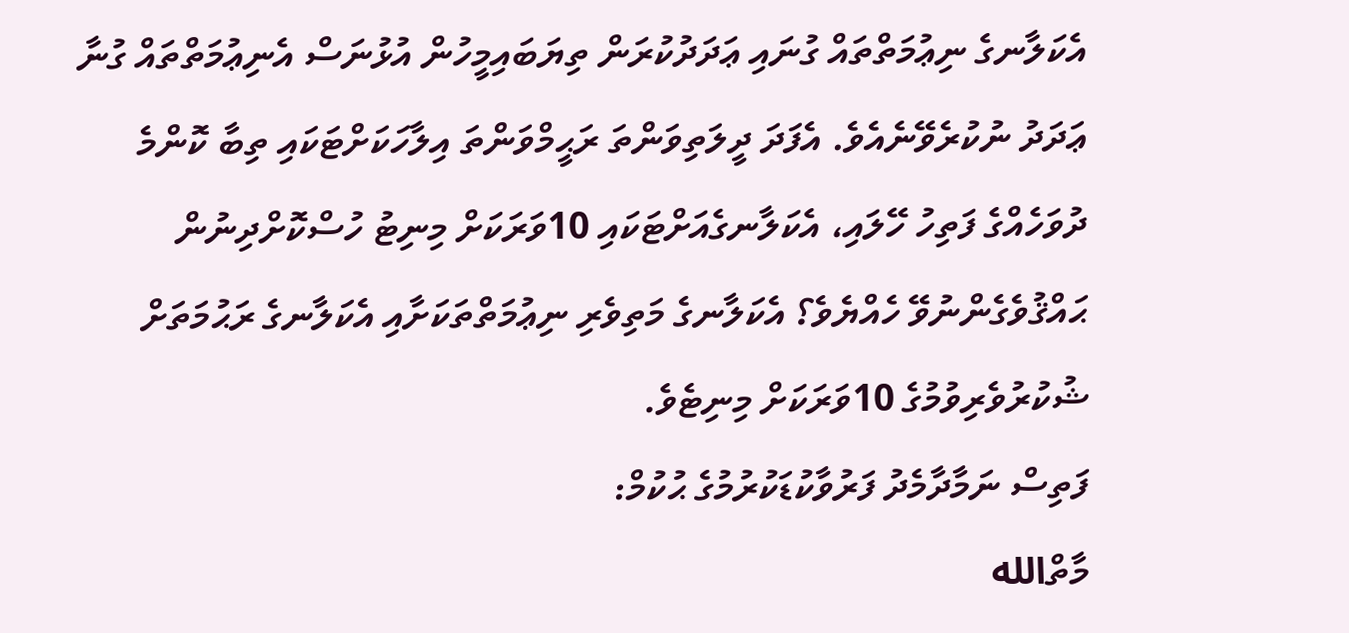އެކަލާނގެ ނިޢުމަތްތައް ގުނައި ޢަދަދުކުރަން ތިޔަބައިމީހުން އުޅުނަސް އެނިޢުމަތްތައް ގުނާ ޢަދަދު ނުކުރެވޭނެއެވެ. އެފަދަ ދީލަތިވަންތަ ރަޙީމްވަންތަ އިލާހަކަށްޓަކައި ތިބާ ކޮންމެ ދުވަހެއްގެ ފަތިހު ހޭލައި، އެކަލާނގެއަށްޓަކައި 10ވަރަކަށް މިނިޓު ހުސްކޮށްދިނުން ޙައްޤުވެގެންނުވޭ ހެއްޔެވެ؟ އެކަލާނގެ މަތިވެރި ނިޢުމަތްތަކަށާއި އެކަލާނގެ ރަޙުމަތަށް ޝުކުރުވެރިވުމުގެ 10ވަރަކަށް މިނިޓެވެ.
ފަތިސް ނަމާދާމެދު ފަރުވާކުޑަކުރުމުގެ ޙުކުމް:
މާތްالله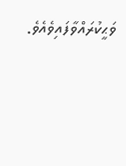ވަޙީކުރައްވާފައިވެއެވެ.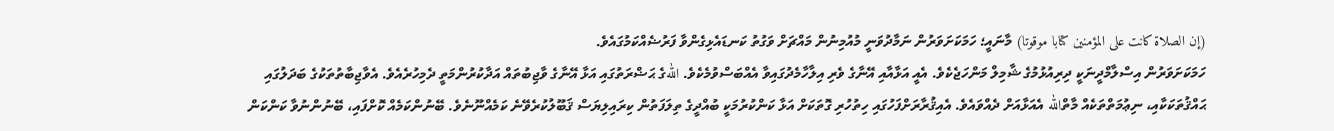(إن الصلاة كانت على المؤمنين كتابا موقوتا) މާނައީ؛ ހަމަކަށަވަރުން ނަމާދުވަނީ މުއުމިނުން މައްޗަށް ވަގުތު ކަނޑައެޅިގެންވާ ފަރުޟެއްކަމުގައެވެ.
ހަމަކަށަވަރުން އިސްލާމްދީނަކީ ދިރިއުޅުމުގެ ޝާމިލް މަންހަޖެކެވެ. އެއީ އަޅާއާއި އޭނާގެ ވެރި އިލާހާމެދުގައިވާ އެއްބަސްވުމެކެވެ. اللهގެ ޙަޟްރަތުގައި އަޅާ އޭނާގެ ވާޖިބުތައް އަދާކުރުންމަތީ ދެމިހުރެއެވެ. އެވާޖިބާތުތަކުގެ ބަދަލުގައި ޙައްޤުތަކަކާއި، ނިޢުމަތްތަކެއް މާތްالله އެއަޅާއަށް ދެއްވައެވެ. އެއިޤުރާރަށްފަހުގައި ހިތުހުރި ގޮތަކަށް އަޅާ ކަންކުރުމަކީ ބުއްދީގެ ތިލަފަތުން ކިރައިލިޔަސް ޤަބޫލުކުރެވޭނެ ކަމެއްނޫނެވެ. ބޭނުންކަމެއް ކޮށްފައި، ބޭނުންނުވާ ކަންކަން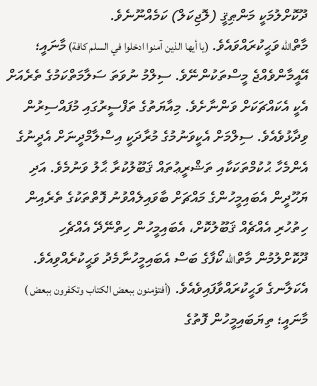ދޫކޮށްލުމަކީ މަންޠިޤީ (ލޮޖިކަލް) ކަމެއްނޫނެވެ.
މާތްالله ވަޙީކުރައްވައެވެ. (يا أيها الذين آمنوا ادخلوا في السلم كافة) މާނައީ؛ އޭއީމާންވެއްޖެ މީސްތަކުންނޭވެ. ސިލްމު ނުވަތަ ސަލާމަތްކަމުގެ ތެރެއަށް އެކީ އެކައްޗަކަށް ވަންނާށެވެ. މިއާޔަތުގެ ތަފްސީރުގައި މުފައްސިރުން ވިދާޅުވެއެވެ. ސިލްމަށް އެކީވަނުމުގެ މުރާދަކީ އިސްލާމްދީނަށް އެދީނުގެ އެންމެހާ ޙުކުމްތަކަކާއި ތަޝްރީޢުތައް ޤަބޫލުކުރާ ޙާލު ވަނުމެވެ. އަދި ޔަހޫދީން އެބައިމީހުންގެ މައްޗަށް ބާވައިލެއްވުނު ފޮތްތަކުގެ ތެރެއިން ހިތުހުރި އެއްޗެއް ޤަބޫލުކޮށް، އެބައިމީހުން ހިތްނޭދޭ އެއްޗެހި ދޫކޮށްލުމުން މާތްالله ކޯފާގެ ބަސް އެބައިމީހުނާމެދު ވަޙީކުރެއްވިއެވެ. އެކަލާނގެ ވަޙީކުރައްވާފައިވެއެވެ. (أفتؤمنون ببعض الكتاب وتكفرون ببعض ) މާނައީ؛ ތިޔަބައިމީހުން ފޮތުގެ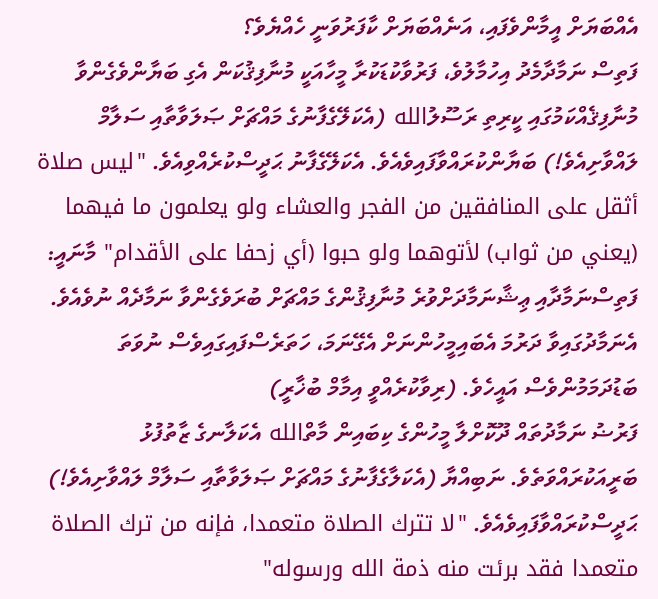އެއްބަޔަށް އީމާންވެފައި، އަނެއްބަޔަށް ކާފަރުވަނީ ހެއްޔެވެ؟
ފަތިސް ނަމާދާމެދު އިހުމާލުވެ، ފަރުވާކުޑަކުރާ މީހާއަކީ މުނާފިޤުކަން އެގި ބަޔާންވެގެންވާ މުނާފިޤެއްކަމުގައި ކީރިތި ރަސޫލުالله (އެކަލޭގެފާނުގެ މައްޗަށް ޞަލަވާތާއި ސަލާމް ލައްވާށިއެވެ!) ބަޔާންކުރައްވާފައިވެއެވެ. އެކަލޭގެފާނު ޙަދީސްކުރެއްވިއެވެ. "ليس صلاة  أثقل على المنافقين من الفجر والعشاء ولو يعلمون ما فيهما (يعني من ثواب) لأتوهما ولو حبوا (أي زحفا على الأقدام" މާނައީ: ފަތިސްނަމާދާއި ޢިޝާނަމާދަށްވުރެ މުނާފިޤުންގެ މައްޗަށް ބުރަވެގެންވާ ނަމާދެއް ނުވެއެވެ. އެނަމާދުގައިވާ ދަރުމަ އެބައިމީހުންނަށް އެގޭނަމަ، ހަތަރެސްފައިގައިވެސް ނުވަތަ ބަޑުދަމަމުންވެސް އައީހެވެ. (ރިވާކުރެއްވީ އިމާމް ބުޚާރީ)
ފަރުޟު ނަމާދުތައް ދޫކޮށްލާ މީހުންގެ ކިބައިން މާތްالله އެކަލާނގެ ޒާތުފުޅު ބަރީއަކުރައްވަތެވެ. ނަބިއްޔާ (އެކަލާގެފާނުގެ މައްޗަށް ޞަލަވާތާއި ސަލާމް ލައްވާށިއެވެ!) ޙަދީސްކުރައްވާފައިވެއެވެ. "لا تترك الصلاة متعمدا، فإنه من ترك الصلاة متعمدا فقد برئت منه ذمة الله ورسوله"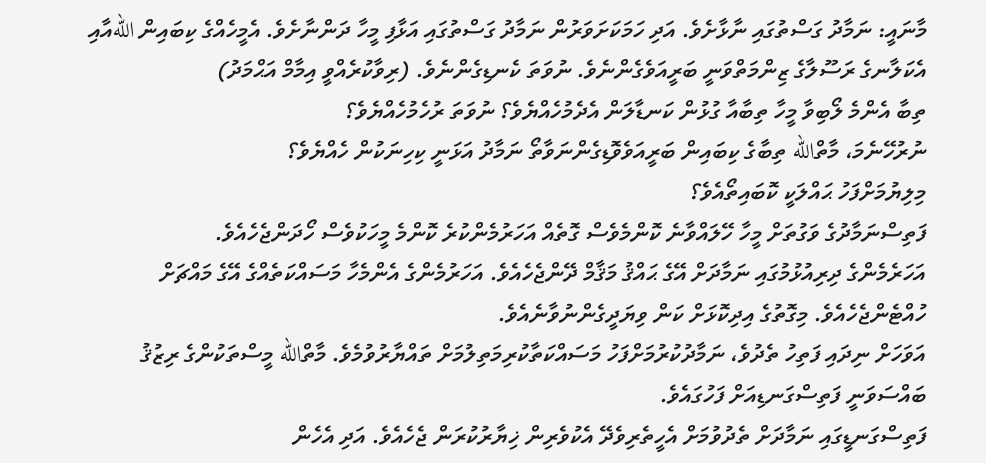މާނައީ: ނަމާދު ގަސްތުގައި ނާޅާށެވެ. އަދި ހަމަކަށަވަރުން ނަމާދު ގަސްތުގައި އަޅާފި މީހާ ދަންނާށެވެ. އެމީހެއްގެ ކިބައިން اللهއާއި އެކަލާނގެ ރަސޫލާގެ ޒިންމަތްވަނީ ބަރީއަވެގެންނެވެ. ނުވަތަ ކެނޑިގެންނެވެ. (ރިވާކުރެއްވީ އިމާމް އަޙްމަދު)
ތިބާ އެންމެ ލޯބިވާ މީހާ ތިބާއާ ގުޅުން ކަނޑާލަން އެދެމުހެއްޔެވެ؟ ނުވަތަ ރުހެމުހެއްޔެވެ؟
ނުރުހޭނެމަ، މާތްالله ތިބާގެ ކިބައިން ބަރީއަވެވޮޑިގެންނަވާތޯ ނަމާދު އަޅަނީ ކިހިނަކުން ހެއްޔެވެ؟
މިލިޔުމަށްފަހު ޙައްލަކީ ކޮބައިތޯއެވެ؟
ފަތިސްނަމާދުގެ ވަގުތަށް މީހާ ހޭލައްވާނެ ކޮންމެވެސް ގޮތެއް އަހަރުމެންކުރެ ކޮންމެ މީހަކުވެސް ހޯދަންޖެހެއެވެ.
އަހަރެމެންގެ ދިރިއުޅުމުގައި ނަމާދަށް އޭގެ ޙައްޤު މަޤާމް ދޭންޖެހެއެވެ. އަހަރުމެންގެ އެންމެހާ މަސައްކަތެއްގެ އޭގެ މައްޗަށް ހުއްޓެންޖެހެއެވެ. މިގޮތުގެ އިދިކޮޅަށް ކަން ވިޔަދީގެންނުވާނެއެވެ.
އަވަހަށް ނިދައި ފަތިހު ތެދުވެ، ނަމާދުކުރުމަށްފަހު މަސައްކަތާކުރިމަތިލުމަށް ތައްޔާރުވުމެވެ. މާތްالله މީސްތަކުންގެ ރިޒުޤު ބައްސަވަނީ ފަތިސްގަނޑިއަށް ފަހުގައެވެ.
ފަތިސްގަނޑީގައި ނަމާދަށް ތެދުވުމަށް އެހީތެރިވެދޭ އެކުވެރިން ޚިޔާރުކުރަން ޖެހެއެވެ. އަދި އެހެން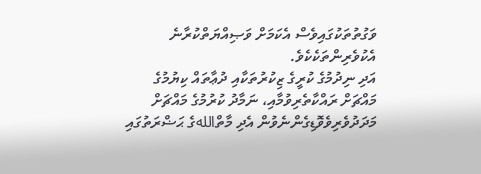ވަގުތުތަކުގައިވެސް އެކަމަށް ވަޞިއްޔަތްކުރާނެ އެކުވެރިންތަކެކެވެ.
އަދި ނިދުމުގެ ކުރީގެ ޒިކުރުތަކާއި ދުޢާތައް ކިޔުމުގެ މައްޗަށް ރައްކާތެރިވުމާއި، ނަމާދު ކުރުމުގެ މައްޗަށް މަދަދުވެރިވެވޮޑިގެންނެވުން އެދި މާތްاللهގެ ޙަޟްރަތުގައި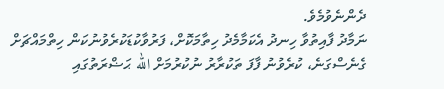ދެންނެވުމެވެ.
ނަމާދު ފާއިތުވާ ހިނދު އެކަމާމެދު ހިތާމަކޮށް، ފަރުވާކުޑަކުރެވުނުކަން ހިތްމައްޗަށް ގެނެސްގަނެ، ކުރެވުނު ފާފަ ތަކުރާރު ނުކުރުމަށް الله ޙަޟްރަތުގައި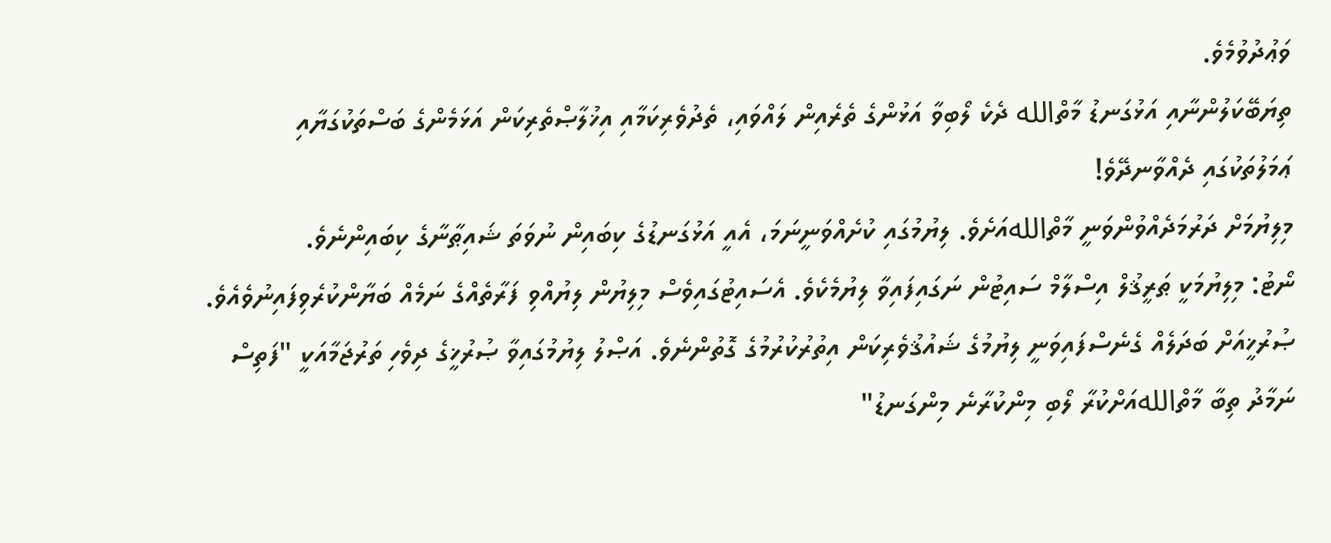ވަޢުދުވުމެވެ.
ތިޔަބޭކަލުންނާއި އަޅުގަނޑު މާތްالله ދެކެ ލޯބިވާ އަޅުންގެ ތެރެއިން ލައްވައި، ތެދުވެރިކަމާއި އިޚުލާޞްތެރިކަން އަޅަމެންގެ ބަސްތަކުގަޔާއި ޢަމަލުތަކުގައި ދެއްވާނދޭވެ!
މިލިޔުމަށް ދަރުމަދެއްވުންވަނީ މާތްاللهއަށެވެ. ލިޔުމުގައި ކުށެއްވަނީނަމަ، އެއީ އަޅުގަނޑުގެ ކިބައިން ނުވަތަ ޝައިޠާނާގެ ކިބައިންނެވެ.
ނޯޓު: މިލިޔުމަކީ ޠަރީޤުލް އިސްލާމް ސައިޓުން ނަގައިފައިވާ ލިޔުމެކެވެ. އެސައިޓުގައިވެސް މިލިޔުން ލިޔުއްވި ފަރާތެއްގެ ނަމެއް ބަޔާންކުރެވިފައިނުވެއެވެ. ޞުރުޚީއަށް ބަދަލެއް ގެނެސްފައިވަނީ ލިޔުމުގެ ޝައުޤުވެރިކަން އިތުރުކުރުމުގެ ގޮތުންނެވެ. އަޞްލު ލިޔުމުގައިވާ ޞުރުޚީގެ ދިވެހި ތަރުޖަމާއަކީ "ފަތިސް ނަމާދު ތިބާ މާތްاللهއަށްކުރާ ލޯބި މިންކުރާނެ މިންގަނޑު"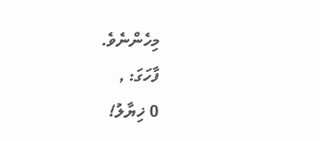މިހެންނެވެ.
ފާހަގަ: ,
0 ޚިޔާލު!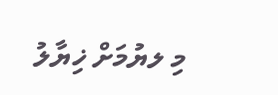މި ލޔުމަށް ޚިޔާލު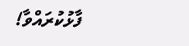ފާޅުކުރައްވާ!